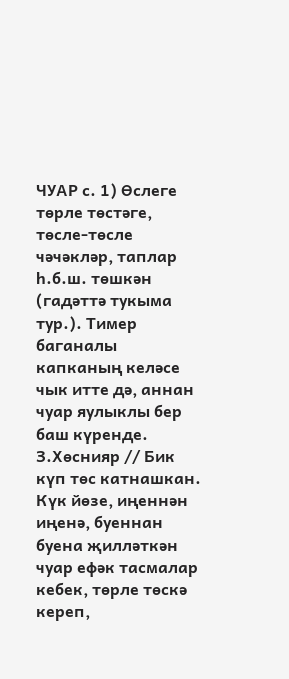ЧУАР с. 1) Өслеге төрле төстәге, төсле-төсле чәчәкләр, таплар һ.б.ш. төшкән (гадәттә тукыма тур.). Тимер баганалы капканың келәсе чык итте дә, аннан чуар яулыклы бер баш күренде. З.Хөснияр // Бик күп төс катнашкан. Күк йөзе, иңеннән иңенә, буеннан буена җилләткән чуар ефәк тасмалар кебек, төрле төскә кереп,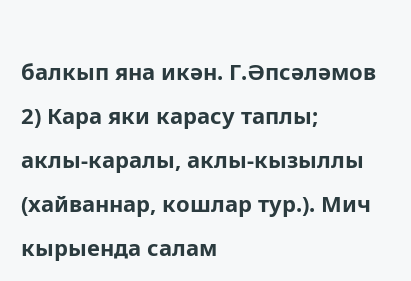балкып яна икән. Г.Әпсәләмов 2) Кара яки карасу таплы; аклы-каралы, аклы-кызыллы (хайваннар, кошлар тур.). Мич кырыенда салам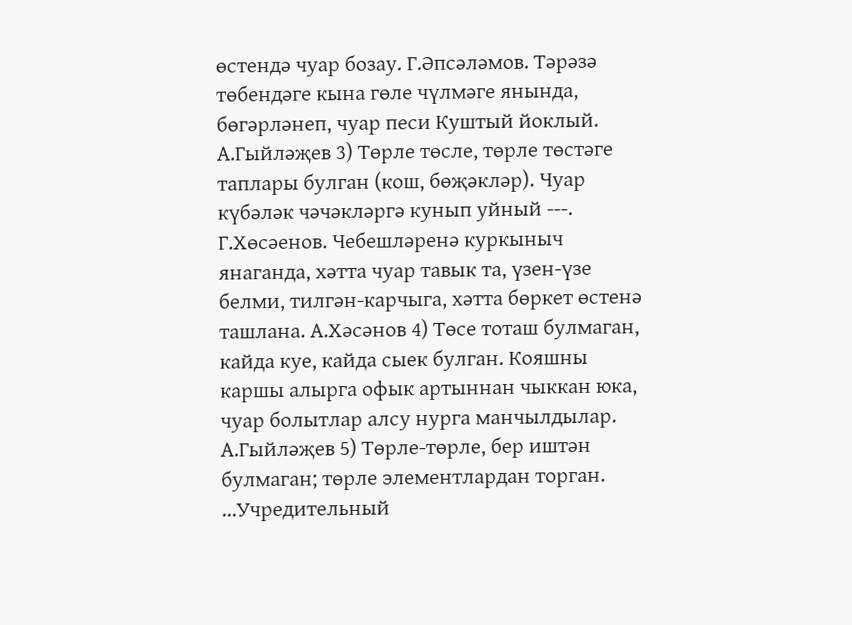өстендә чуар бозау. Г.Әпсәләмов. Тәрәзә төбендәге кына гөле чүлмәге янында, бөгәрләнеп, чуар песи Куштый йоклый. А.Гыйләҗев 3) Төрле төсле, төрле төстәге таплары булган (кош, бөҗәкләр). Чуар күбәләк чәчәкләргә кунып уйный ---. Г.Хөсәенов. Чебешләренә куркыныч янаганда, хәтта чуар тавык та, үзен-үзе белми, тилгән-карчыга, хәтта бөркет өстенә ташлана. А.Хәсәнов 4) Төсе тоташ булмаган, кайда куе, кайда сыек булган. Кояшны каршы алырга офык артыннан чыккан юка, чуар болытлар алсу нурга манчылдылар. А.Гыйләҗев 5) Төрле-төрле, бер иштән булмаган; төрле элементлардан торган. ...Учредительный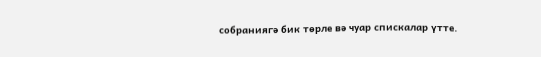собраниягә бик төрле вә чуар спискалар үтте.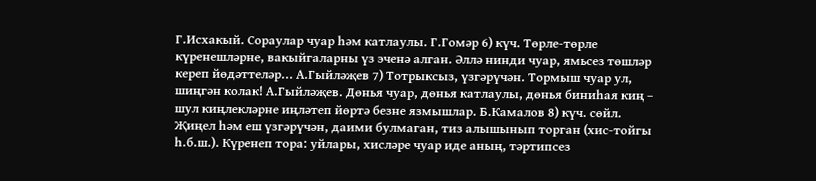Г.Исхакый. Сораулар чуар һәм катлаулы. Г.Гомәр 6) күч. Төрле-төрле күренешләрне, вакыйгаларны үз эченә алган. Әллә нинди чуар, ямьсез төшләр кереп йөдәттеләр... А.Гыйләҗев 7) Тотрыксыз, үзгәрүчән. Тормыш чуар ул, шиңгән колак! А.Гыйләҗев. Дөнья чуар, дөнья катлаулы, дөнья биниһая киң – шул киңлекләрне иңләтеп йөртә безне язмышлар. Б.Камалов 8) күч. сөйл. Җиңел һәм еш үзгәрүчән, даими булмаган, тиз алышынып торган (хис-тойгы һ.б.ш.). Күренеп тора: уйлары, хисләре чуар иде аның, тәртипсез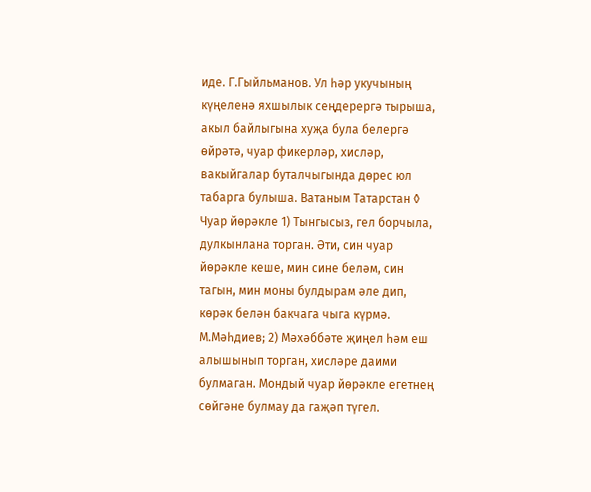иде. Г.Гыйльманов. Ул һәр укучының күңеленә яхшылык сеңдерергә тырыша, акыл байлыгына хуҗа була белергә өйрәтә, чуар фикерләр, хисләр, вакыйгалар буталчыгында дөрес юл табарга булыша. Ватаным Татарстан ◊ Чуар йөрәкле 1) Тынгысыз, гел борчыла, дулкынлана торган. Әти, син чуар йөрәкле кеше, мин сине беләм, син тагын, мин моны булдырам әле дип, көрәк белән бакчага чыга күрмә. М.Мәһдиев; 2) Мәхәббәте җиңел һәм еш алышынып торган, хисләре даими булмаган. Мондый чуар йөрәкле егетнең сөйгәне булмау да гаҗәп түгел.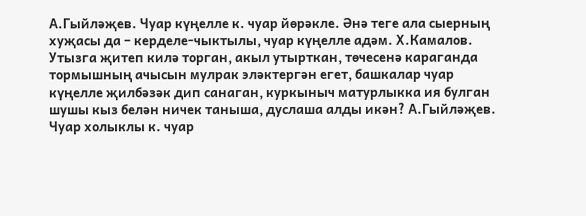А.Гыйләҗев. Чуар күңелле к. чуар йөрәкле. Әнә теге ала сыерның хуҗасы да – керделе-чыктылы, чуар күңелле адәм. Х.Камалов. Утызга җитеп килә торган, акыл утырткан, төчесенә караганда тормышның ачысын мулрак эләктергән егет, башкалар чуар күңелле җилбәзәк дип санаган, куркыныч матурлыкка ия булган шушы кыз белән ничек таныша, дуслаша алды икән? А.Гыйләҗев. Чуар холыклы к. чуар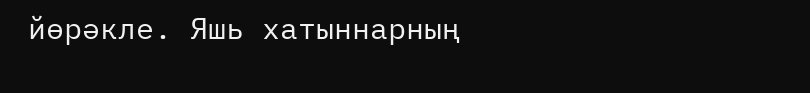йөрәкле. Яшь хатыннарның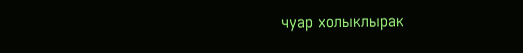чуар холыклырак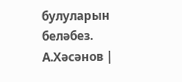булуларын беләбез. А.Хәсәнов |